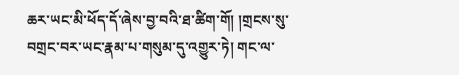ཆར་ཡང་མི་ཕོད་དོ་ཞེས་བྱ་བའི་ཐ་ཚིག་གོ། །གྲངས་སུ་བགྲང་བར་ཡང་རྣམ་པ་གསུམ་དུ་འགྱུར་ཏེ། གང་ལ་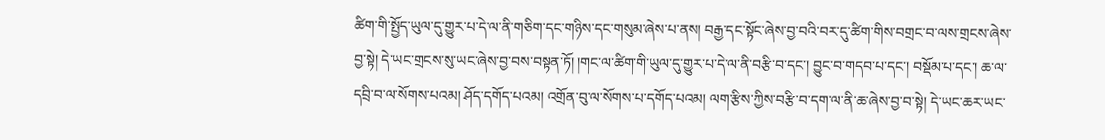ཚིག་གི་སྤྱོད་ཡུལ་དུ་གྱུར་པ་དེ་ལ་ནི་གཅིག་དང་གཉིས་དང་གསུམ་ཞེས་པ་ནས། བརྒྱ་དང་སྟོང་ཞེས་བྱ་བའི་བར་དུ་ཚིག་གིས་བགྲང་བ་ལས་གྲངས་ཞེས་བྱ་སྟེ། དེ་ཡང་གྲངས་སུ་ཡང་ཞེས་བྱ་བས་བསྟན་ཏོ། །གང་ལ་ཚིག་གི་ཡུལ་དུ་གྱུར་པ་དེ་ལ་ནི་བརྩི་བ་དང་། བྱུང་བ་གདབ་པ་དང་། བསྡོམ་པ་དང་། ཆ་ལ་དབྲི་བ་ལ་སོགས་པའམ། ཤོད་དགོད་པའམ། འགྲོན་བུ་ལ་སོགས་པ་དགོད་པའམ། ལག་རྩིས་ཀྱིས་བརྩི་བ་དག་ལ་ནི་ཆ་ཞེས་བྱ་བ་སྟེ། དེ་ཡང་ཆར་ཡང་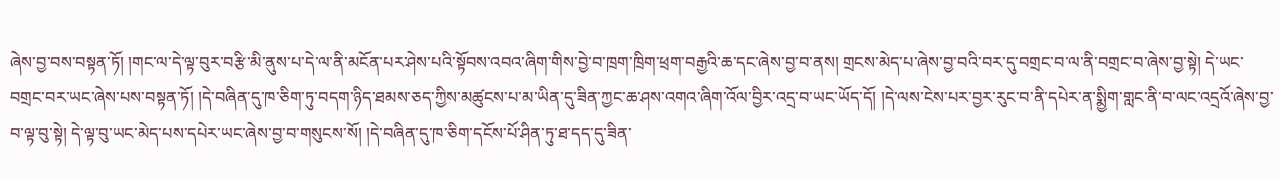ཞེས་བྱ་བས་བསྟན་ཏོ། །གང་ལ་དེ་ལྟ་བུར་བརྩི་མི་ནུས་པ་དེ་ལ་ནི་མངོན་པར་ཤེས་པའི་སྟོབས་འབའ་ཞིག་གིས་བྱེ་བ་ཁྲག་ཁྲིག་ཕྲག་བརྒྱའི་ཆ་དང་ཞེས་བྱ་བ་ནས། གྲངས་མེད་པ་ཞེས་བྱ་བའི་བར་དུ་བགྲང་བ་ལ་ནི་བགྲང་བ་ཞེས་བྱ་སྟེ། དེ་ཡང་བགྲང་བར་ཡང་ཞེས་པས་བསྟན་ཏོ། །དེ་བཞིན་དུ་ཁ་ཅིག་ཏུ་བདག་ཉིད་ཐམས་ཅད་ཀྱིས་མཚུངས་པ་མ་ཡིན་དུ་ཟིན་ཀྱང་ཆ་ཤས་འགའ་ཞིག་འོལ་བྱིར་འདྲ་བ་ཡང་ཡོད་དོ། །དེ་ལས་ངེས་པར་བྱར་རུང་བ་ནི་དཔེར་ན་སྨྱིག་གླང་ནི་བ་ལང་འདྲའོ་ཞེས་བྱ་བ་ལྟ་བུ་སྟེ། དེ་ལྟ་བུ་ཡང་མེད་པས་དཔེར་ཡང་ཞེས་བྱ་བ་གསུངས་སོ། །དེ་བཞིན་དུ་ཁ་ཅིག་དངོས་པོ་ཤིན་ཏུ་ཐ་དད་དུ་ཟིན་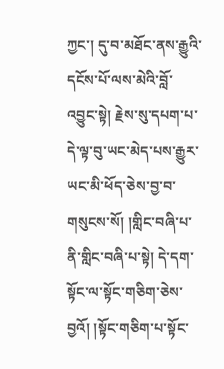ཀྱང་། དུ་བ་མཐོང་ནས་རྒྱུའི་དངོས་པོ་ལས་མེའི་བློ་འབྱུང་སྟེ། རྗེས་སུ་དཔག་པ་དེ་ལྟ་བུ་ཡང་མེད་པས་རྒྱུར་ཡང་མི་ཕོད་ཅེས་བྱ་བ་གསུངས་སོ། །གླིང་བཞི་པ་ནི་གླིང་བཞི་པ་སྟེ། དེ་དག་སྟོང་ལ་སྟོང་གཅིག་ཅེས་བྱའོ། །སྟོང་གཅིག་པ་སྟོང་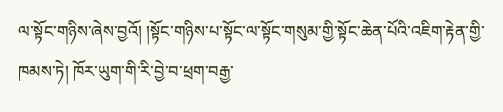ལ་སྟོང་གཉིས་ཞེས་བྱའོ། །སྟོང་གཉིས་པ་སྟོང་ལ་སྟོང་གསུམ་གྱི་སྟོང་ཆེན་པོའི་འཇིག་རྟེན་གྱི་ཁམས་ཏེ། ཁོར་ཡུག་གི་རི་བྱེ་བ་ཕྲག་བརྒྱ་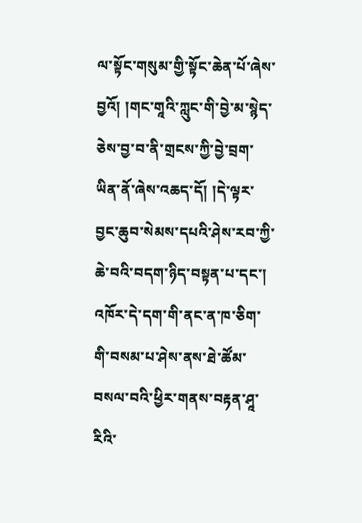ལ་སྟོང་གསུམ་གྱི་སྟོང་ཆེན་པོ་ཞེས་བྱའོ། །གང་གཱའི་ཀླུང་གི་བྱེ་མ་སྙེད་ཅེས་བྱ་བ་ནི་གྲངས་ཀྱི་བྱེ་བྲག་ཡིན་ནོ་ཞེས་འཆད་དོ། །དེ་ལྟར་བྱང་ཆུབ་སེམས་དཔའི་ཤེས་རབ་ཀྱི་ཆེ་བའི་བདག་ཉིད་བསྟན་པ་དང་། འཁོར་དེ་དག་གི་ནང་ན་ཁ་ཅིག་གི་བསམ་པ་ཤེས་ནས་ཐེ་ཚོམ་བསལ་བའི་ཕྱིར་གནས་བརྟན་ཤཱ་རིའི་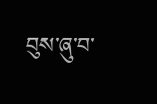བུས་ཞུ་བ་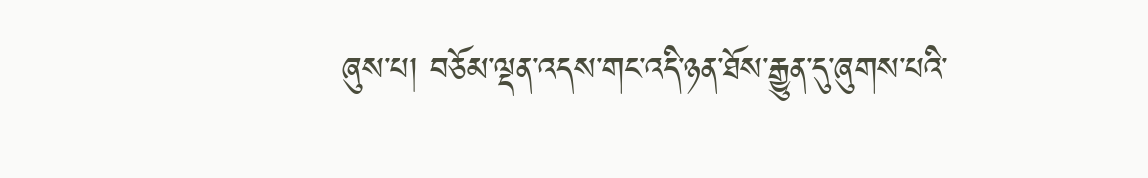ཞུས་པ། བཅོམ་ལྡན་འདས་གང་འདི་ཉན་ཐོས་རྒྱུན་དུ་ཞུགས་པའི་